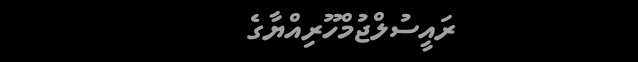ރައީސުލްޖުމްހޫރިއްޔާގެ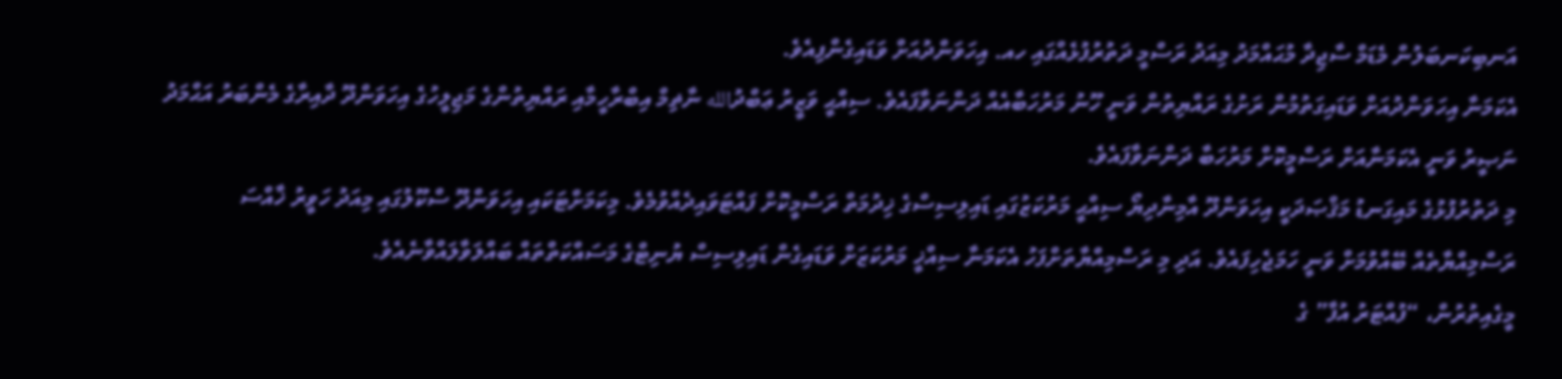އަނބިކަނބަލުން މެޑަމް ސާޖިދާ މުޙައްމަދު މިއަދު ރަސްމީ ދަތުރުފުޅެއްގައި ހއ. އިހަވަންދުއަށް ވަޑައިގެންފިއެވެ.
އެކަމަނާ އިހަވަންދުއަށް ވަޑައިގަތުމުން ރަށުގެ ރައްޔިތުން ވަނީ ހޫނު މަރުހަބާއެއް ދަންނަވާފައެވެ. ސިއްޙީ ވަޒީރު ޢަބްދުالله ނާޡިމް އިބްރާހީމާއި ރައްޔިތުންގެ މަޖިލީހުގެ އިހަވަންދޫ ދާއިރާގެ މެންބަރު އަޙްމަދު ނަޞީރު ވަނީ އެކަމަނާއަށް ރަސްމީކޮށް މަރުހަބާ ދަންނަވާފައެވެ.
މި ދަތުރުފުޅުގެ މައިގަނޑު މަޤްޞަދަކީ އިހަވަންދޫ އާމިނާދިޔޯ ސިއްޙީ މަރުކަޒުގައި ޑައިލިސިސްގެ ޚިދުމަތް ރަސްމީކޮށް ފައްޓަވައިދެއްވުމެވެ. މިކަމަށްޓަކައި އިހަވަންދޫ ސްކޫލުގައި މިއަދު ހަވީރު ޚާއްސަ ރަސްމިއްޔާތެއް ބޭއްވުމަށް ވަނީ ހަމަޖެހިފައެވެ. އަދި މި ރަސްމިއްޔާތަށްފަހު އެކަމަނާ ސިއްޚީ މަރުކަޒަށް ވަޑައިގެން ޑައިލިސިސް ޔުނިޓްގެ މަސައްކަތްތައް ބައްލަވާލައްވާނެއެވެ.
މީގެއިތުރުން، “ފުއްޓަރު އުފާ” ގެ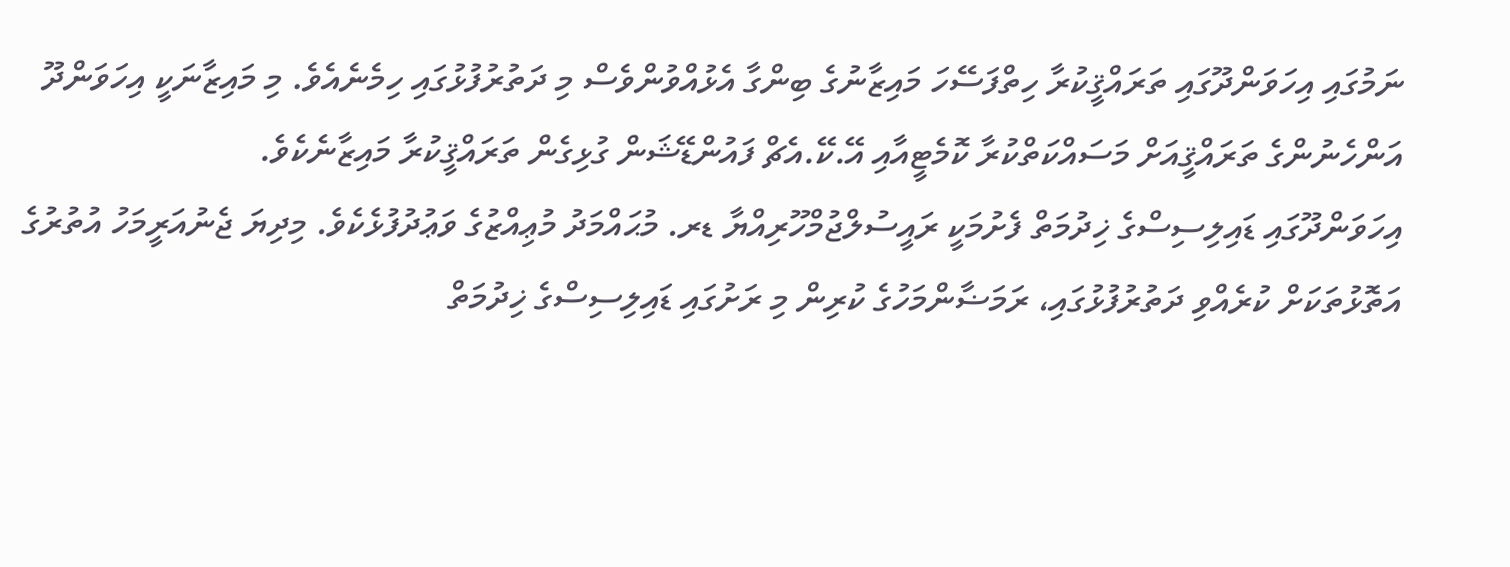ނަމުގައި އިހަވަންދޫގައި ތަރައްޤީކުރާ ހިތްފަސޭހަ މައިޒާނުގެ ބިންގާ އެޅުއްވުންވެސް މި ދަތުރުފުޅުގައި ހިމެނެއެވެ. މި މައިޒާނަކީ އިހަވަންދޫ އަންހެނުންގެ ތަރައްޤީއަށް މަސައްކަތްކުރާ ކޮމެޓީއާއި އޭ.ކޭ.އެޗް ފައުންޑޭޝަން ގުޅިގެން ތަރައްޤީކުރާ މައިޒާނެކެވެ.
އިހަވަންދޫގައި ޑައިލިސިސްގެ ޚިދުމަތް ފެށުމަކީ ރައީސުލްޖުމްހޫރިއްޔާ ޑރ. މުޙައްމަދު މުޢިއްޒުގެ ވަޢުދުފުޅެކެވެ. މިދިޔަ ޖެނުއަރީމަހު އުތުރުގެ އަތޮޅުތަކަށް ކުރެއްވި ދަތުރުފުޅުގައި، ރަމަޟާންމަހުގެ ކުރިން މި ރަށުގައި ޑައިލިސިސްގެ ޚިދުމަތް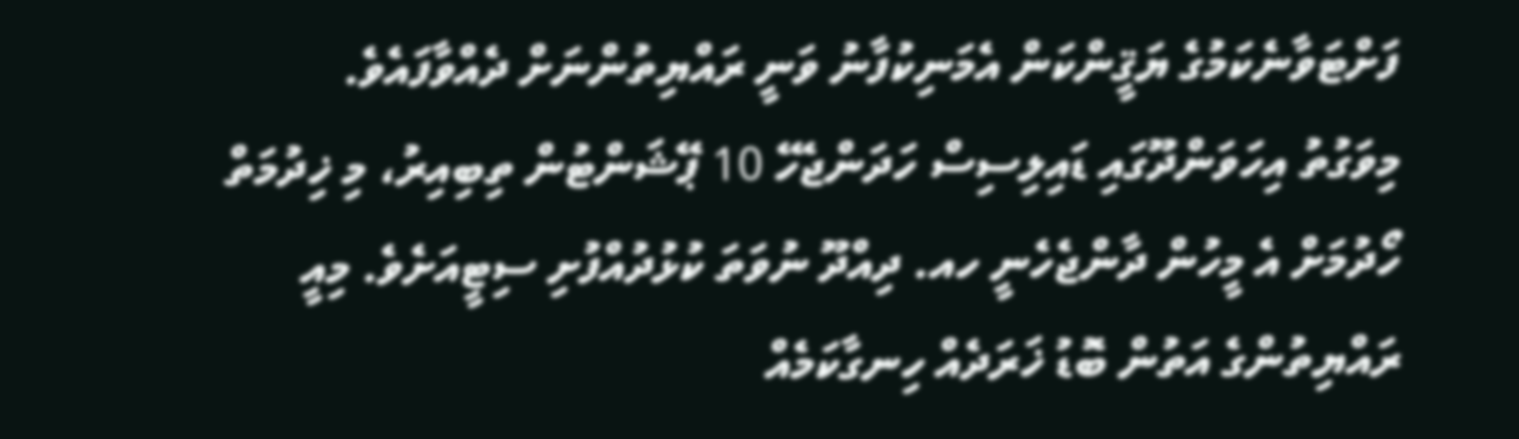ފަށްޓަވާނެކަމުގެ ޔަޤީންކަން އެމަނިކުފާނު ވަނީ ރައްޔިތުންނަށް ދެއްވާފައެވެ.
މިވަގުތު އިހަވަންދޫގައި ޑައިލިސިސް ހަދަންޖެހޭ 10 ޕޭޝަންޓުން ތިބިއިރު، މި ޚިދުމަތް ހޯދުމަށް އެ މީހުން ދާންޖެހެނީ ހއ. ދިއްދޫ ނުވަތަ ކުޅުދުއްފުށި ސިޓީއަށެވެ. މިއީ ރައްޔިތުންގެ އަތުން ބޮޑު ޚަރަދެއް ހިނގާކަމެއް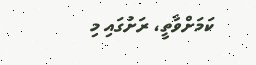ކަމަށްވާތީ، ރަށުގައި މި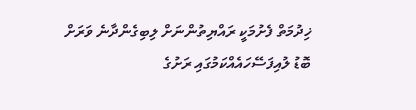ޚިދުމަތް ފެށުމަކީ ރައްޔިތުންނަށް ލިބިގެންދާނެ ވަރަށް ބޮޑު ލުއިފަސޭހައެއްކަމުގައި ރަށުގެ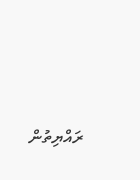ރައްޔިތުން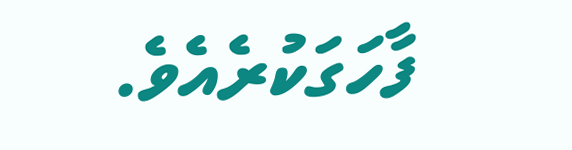ފާހަގަކުރެއެވެ.